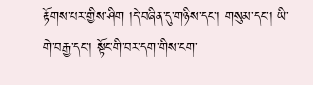རྟོགས་པར་གྱིས་ཤིག །དེ་བཞིན་དུ་གཉིས་དང་། གསུམ་དང་། ཡི་གེ་བརྒྱ་དང་། སྟོང་གི་བར་དག་གིས་ངག་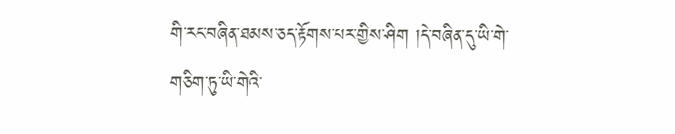གི་རང་བཞིན་ཐམས་ཅད་རྟོགས་པར་གྱིས་ཤིག །དེ་བཞིན་དུ་ཡི་གེ་གཅིག་ཏུ་ཡི་གེའི་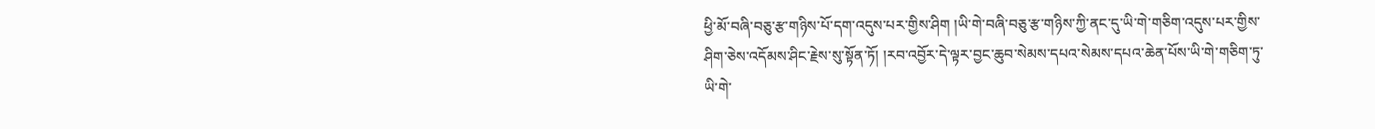ཕྱི་མོ་བཞི་བཅུ་རྩ་གཉིས་པོ་དག་འདུས་པར་གྱིས་ཤིག །ཡི་གེ་བཞི་བཅུ་རྩ་གཉིས་ཀྱི་ནང་དུ་ཡི་གེ་གཅིག་འདུས་པར་གྱིས་ཤིག་ཅེས་འདོམས་ཤིང་རྗེས་སུ་སྟོན་ཏོ། །རབ་འབྱོར་དེ་ལྟར་བྱང་ཆུབ་སེམས་དཔའ་སེམས་དཔའ་ཆེན་པོས་ཡི་གེ་གཅིག་ཏུ་ཡི་གེ་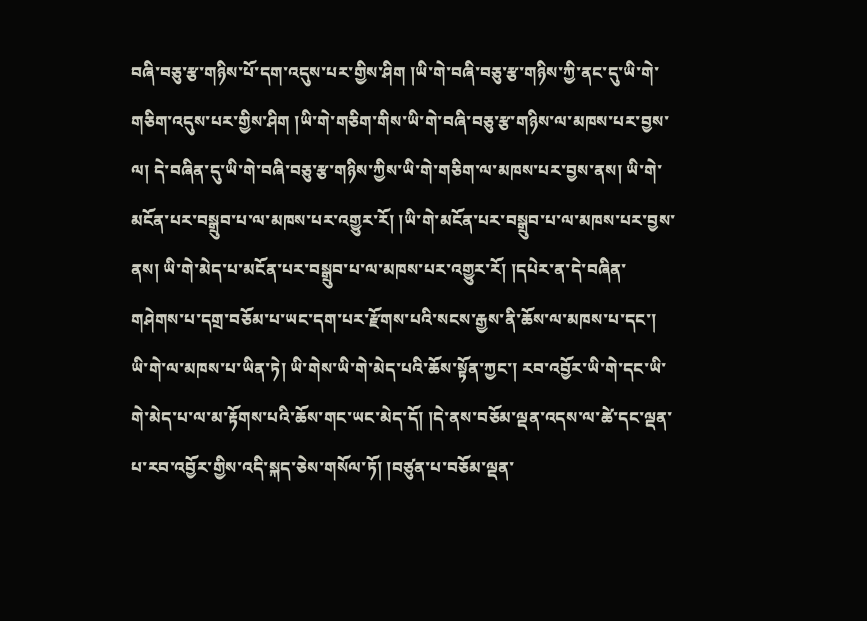བཞི་བཅུ་རྩ་གཉིས་པོ་དག་འདུས་པར་གྱིས་ཤིག །ཡི་གེ་བཞི་བཅུ་རྩ་གཉིས་ཀྱི་ནང་དུ་ཡི་གེ་གཅིག་འདུས་པར་གྱིས་ཤིག །ཡི་གེ་གཅིག་གིས་ཡི་གེ་བཞི་བཅུ་རྩ་གཉིས་ལ་མཁས་པར་བྱས་ལ། དེ་བཞིན་དུ་ཡི་གེ་བཞི་བཅུ་རྩ་གཉིས་ཀྱིས་ཡི་གེ་གཅིག་ལ་མཁས་པར་བྱས་ནས། ཡི་གེ་མངོན་པར་བསྒྲུབ་པ་ལ་མཁས་པར་འགྱུར་རོ། །ཡི་གེ་མངོན་པར་བསྒྲུབ་པ་ལ་མཁས་པར་བྱས་ནས། ཡི་གེ་མེད་པ་མངོན་པར་བསྒྲུབ་པ་ལ་མཁས་པར་འགྱུར་རོ། །དཔེར་ན་དེ་བཞིན་གཤེགས་པ་དགྲ་བཅོམ་པ་ཡང་དག་པར་རྫོགས་པའི་སངས་རྒྱས་ནི་ཆོས་ལ་མཁས་པ་དང་། ཡི་གེ་ལ་མཁས་པ་ཡིན་ཏེ། ཡི་གེས་ཡི་གེ་མེད་པའི་ཆོས་སྟོན་ཀྱང་། རབ་འབྱོར་ཡི་གེ་དང་ཡི་གེ་མེད་པ་ལ་མ་རྟོགས་པའི་ཆོས་གང་ཡང་མེད་དོ། །དེ་ནས་བཅོམ་ལྡན་འདས་ལ་ཚེ་དང་ལྡན་པ་རབ་འབྱོར་གྱིས་འདི་སྐད་ཅེས་གསོལ་ཏོ། །བཙུན་པ་བཅོམ་ལྡན་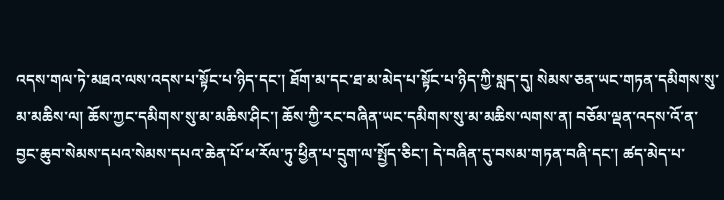འདས་གལ་ཏེ་མཐའ་ལས་འདས་པ་སྟོང་པ་ཉིད་དང་། ཐོག་མ་དང་ཐ་མ་མེད་པ་སྟོང་པ་ཉིད་ཀྱི་སླད་དུ། སེམས་ཅན་ཡང་གཏན་དམིགས་སུ་མ་མཆིས་ལ། ཆོས་ཀྱང་དམིགས་སུ་མ་མཆིས་ཤིང་། ཆོས་ཀྱི་རང་བཞིན་ཡང་དམིགས་སུ་མ་མཆིས་ལགས་ན། བཅོམ་ལྡན་འདས་འོ་ན་བྱང་ཆུབ་སེམས་དཔའ་སེམས་དཔའ་ཆེན་པོ་ཕ་རོལ་ཏུ་ཕྱིན་པ་དྲུག་ལ་སྤྱོད་ཅིང་། དེ་བཞིན་དུ་བསམ་གཏན་བཞི་དང་། ཚད་མེད་པ་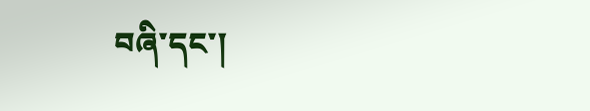བཞི་དང་།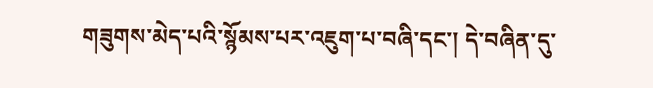གཟུགས་མེད་པའི་སྙོམས་པར་འཇུག་པ་བཞི་དང་། དེ་བཞིན་དུ་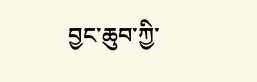བྱང་ཆུབ་ཀྱི་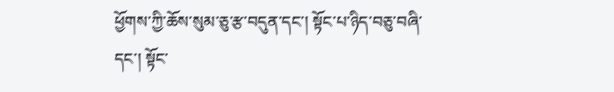ཕྱོགས་ཀྱི་ཆོས་སུམ་ཅུ་རྩ་བདུན་དང་། སྟོང་པ་ཉིད་བཅུ་བཞི་དང་། སྟོང་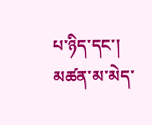པ་ཉིད་དང་། མཚན་མ་མེད་